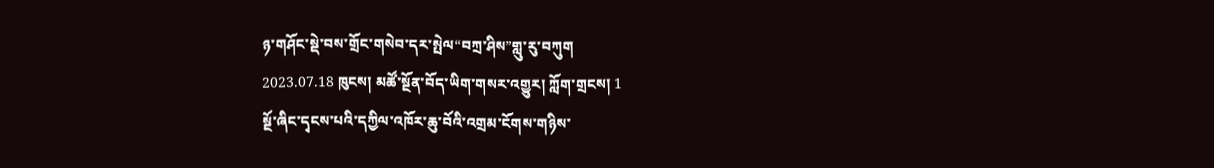ཉ་གཤོང་སྡེ་བས་གྲོང་གསེབ་དར་སྤེལ“བཀྲ་ཤིས”གླུ་རུ་བཀུག
2023.07.18 ཁུངས། མཚོ་སྔོན་བོད་ཡིག་གསར་འགྱུར། ཀློག་གྲངས། 1
སྔོ་ཞིང་དྭངས་པའི་དཀྱིལ་འཁོར་ཆུ་བོའི་འགྲམ་ངོགས་གཉིས་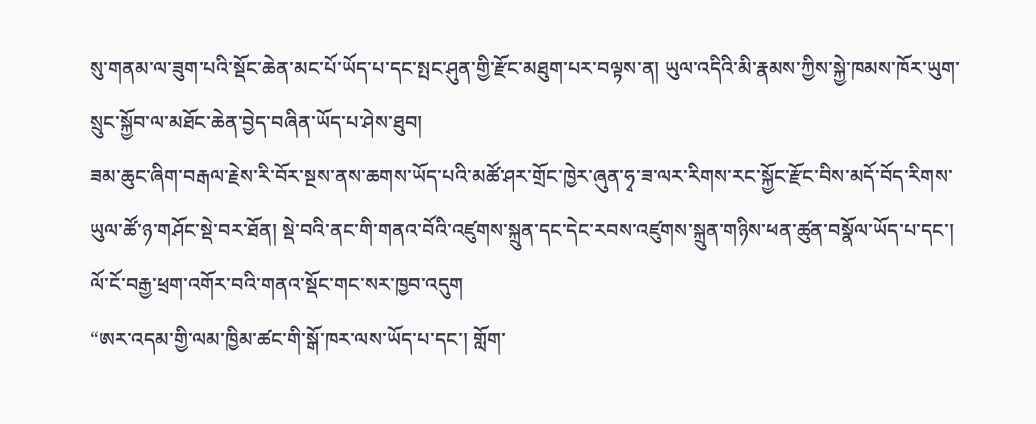སུ་གནམ་ལ་ཟུག་པའི་སྡོང་ཆེན་མང་པོ་ཡོད་པ་དང་སྤང་ཤུན་གྱི་རྫོང་མཐུག་པར་བལྟས་ན། ཡུལ་འདིའི་མི་རྣམས་ཀྱིས་སྐྱེ་ཁམས་ཁོར་ཡུག་སྲུང་སྐྱོབ་ལ་མཐོང་ཆེན་བྱེད་བཞིན་ཡོད་པ་ཤེས་ཐུབ།
ཟམ་ཆུང་ཞིག་བརྒལ་རྗེས་རི་བོར་སྔས་ནས་ཆགས་ཡོད་པའི་མཚོ་ཤར་གྲོང་ཁྱེར་ཞུན་ཧྭ་ཟ་ལར་རིགས་རང་སྐྱོང་རྫོང་བིས་མདོ་བོད་རིགས་ཡུལ་ཚོ་ཉ་གཤོང་སྡེ་བར་ཐོན། སྡེ་བའི་ནང་གི་གནའ་བོའི་འཛུགས་སྐྲུན་དང་དེང་རབས་འཛུགས་སྐྲུན་གཉིས་ཕན་ཚུན་བསྣོལ་ཡོད་པ་དང་། ལོ་ངོ་བརྒྱ་ཕྲག་འགོར་བའི་གནའ་སྡོང་གང་སར་ཁྱབ་འདུག
“ཨར་འདམ་གྱི་ལམ་ཁྱིམ་ཚང་གི་སྒོ་ཁར་ལས་ཡོད་པ་དང་། གློག་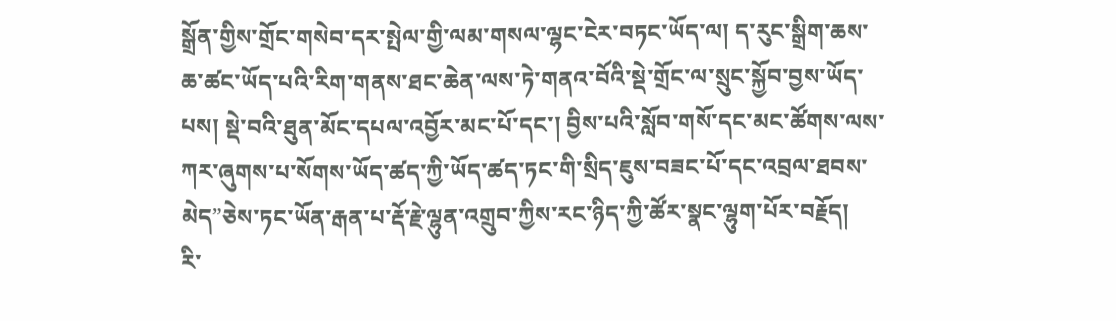སྒྲོན་གྱིས་གྲོང་གསེབ་དར་སྤེལ་གྱི་ལམ་གསལ་ལྷང་ངེར་བཏང་ཡོད་ལ། ད་རུང་སྒྲིག་ཆས་ཆ་ཚང་ཡོད་པའི་རིག་གནས་ཐང་ཆེན་ལས་ཏེ་གནའ་བོའི་སྡེ་གྲོང་ལ་སྲུང་སྐྱོབ་བྱས་ཡོད་པས། སྡེ་བའི་ཐུན་མོང་དཔལ་འབྱོར་མང་པོ་དང་། བྱིས་པའི་སློབ་གསོ་དང་མང་ཚོགས་ལས་ཀར་ཞུགས་པ་སོགས་ཡོད་ཚད་ཀྱི་ཡོད་ཚད་ཏང་གི་སྲིད་ཇུས་བཟང་པོ་དང་འབྲལ་ཐབས་མེད”ཅེས་ཏང་ཡོན་རྒན་པ་རྡོ་རྗེ་ལྷུན་འགྲུབ་ཀྱིས་རང་ཉིད་ཀྱི་ཚོར་སྣང་ལྷུག་པོར་བརྗོད།
རི་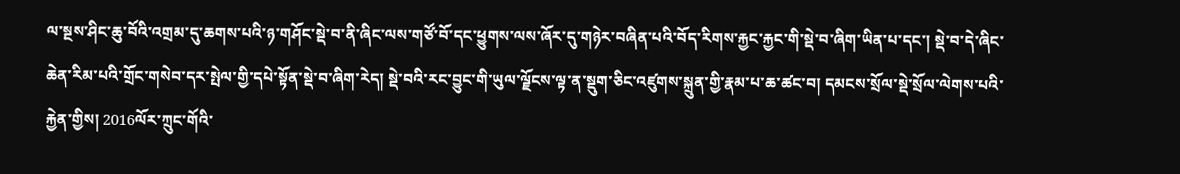ལ་སྔས་ཤིང་ཆུ་བོའི་འགྲམ་དུ་ཆགས་པའི་ཉ་གཤོང་སྡེ་བ་ནི་ཞིང་ལས་གཙོ་བོ་དང་ཕྱུགས་ལས་ཞོར་དུ་གཉེར་བཞིན་པའི་བོད་རིགས་རྐྱང་རྐྱང་གི་སྡེ་བ་ཞིག་ཡིན་པ་དང་། སྡེ་བ་དེ་ཞིང་ཆེན་རིམ་པའི་གྲོང་གསེབ་དར་སྤེལ་གྱི་དཔེ་སྟོན་སྡེ་བ་ཞིག་རེད། སྡེ་བའི་རང་བྱུང་གི་ཡུལ་ལྗོངས་ལྟ་ན་སྡུག་ཅིང་འཛུགས་སྐྲུན་གྱི་རྣམ་པ་ཆ་ཚང་བ། དམངས་སྲོལ་སྡེ་སྲོལ་ལེགས་པའི་རྐྱེན་གྱིས། 2016ལོར་ཀྲུང་གོའི་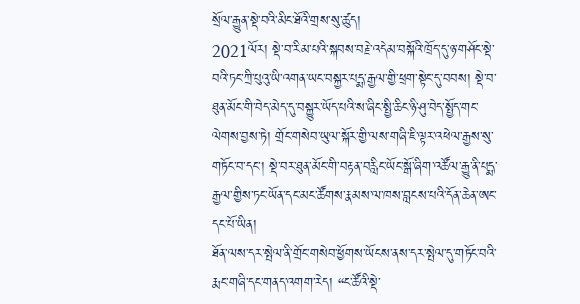སྲོལ་རྒྱུན་སྡེ་བའི་མིང་ཐོའི་གྲས་སུ་ཚུད།
2021ལོར། སྡེ་བ་རིམ་པའི་སྐབས་བརྗེ་འདེམ་བསྐོའི་ཁྲོད་དུ་ཉ་གཤོང་སྡེ་བའི་ཏང་ཀྲི་པུའུ་ཡི་འགན་ཡང་བསྐྱར་པདྨ་རྒྱལ་གྱི་ཕྲག་སྟེང་དུ་བབས། སྡེ་བ་ཐུན་མོང་གི་བེད་མེད་དུ་བསྐྱུར་ཡོད་པའི་ས་ཞིང་སྤྱི་ཆིང་ཉི་ཤུ་བེད་སྤྱོད་གང་ལེགས་བྱས་ཏེ། གྲོང་གསེབ་ཡུལ་སྐོར་གྱི་ལས་གཞི་ཇི་ལྟར་འཕེལ་རྒྱས་སུ་གཏོང་བ་དང་། སྡེ་བར་ཐུན་མོང་གི་བརྟན་བརླིང་ཡོང་སྒོ་ཞིག་འཚོལ་རྒྱུ་ནི་པདྨ་རྒྱལ་གྱིས་ཏང་ཡོན་དང་མང་ཚོགས་རྣམས་ལ་ཁས་བླངས་པའི་དོན་ཆེན་ཨང་དང་པོ་ཡིན།
ཐོན་ལས་དར་སྤེལ་ནི་གྲོང་གསེབ་ཕྱོགས་ཡོངས་ནས་དར་སྤེལ་དུ་གཏོང་བའི་རྨང་གཞི་དང་གནད་འགག་རེད། “ང་ཚོའི་སྡེ་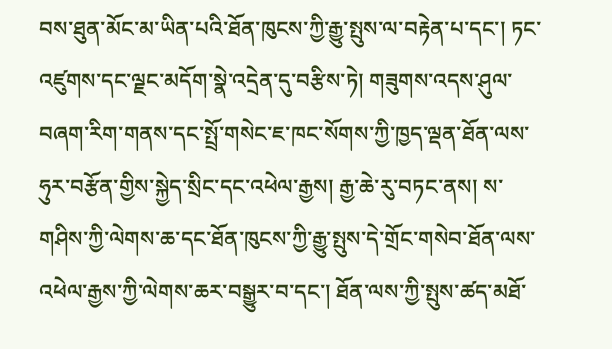བས་ཐུན་མོང་མ་ཡིན་པའི་ཐོན་ཁུངས་ཀྱི་རྒྱུ་སྤུས་ལ་བརྟེན་པ་དང་། ཏང་འཛུགས་དང་ལྗང་མདོག་སྣེ་འདྲེན་དུ་བརྩིས་ཏེ། གཟུགས་འདས་ཤུལ་བཞག་རིག་གནས་དང་སྤྲོ་གསེང་ཇ་ཁང་སོགས་ཀྱི་ཁྱད་ལྡན་ཐོན་ལས་ཧུར་བརྩོན་གྱིས་སྐྱེད་སྲིང་དང་འཕེལ་རྒྱས། རྒྱ་ཆེ་རུ་བཏང་ནས། ས་གཤིས་ཀྱི་ལེགས་ཆ་དང་ཐོན་ཁུངས་ཀྱི་རྒྱུ་སྤུས་དེ་གྲོང་གསེབ་ཐོན་ལས་འཕེལ་རྒྱས་ཀྱི་ལེགས་ཆར་བསྒྱུར་བ་དང་། ཐོན་ལས་ཀྱི་སྤུས་ཚད་མཐོ་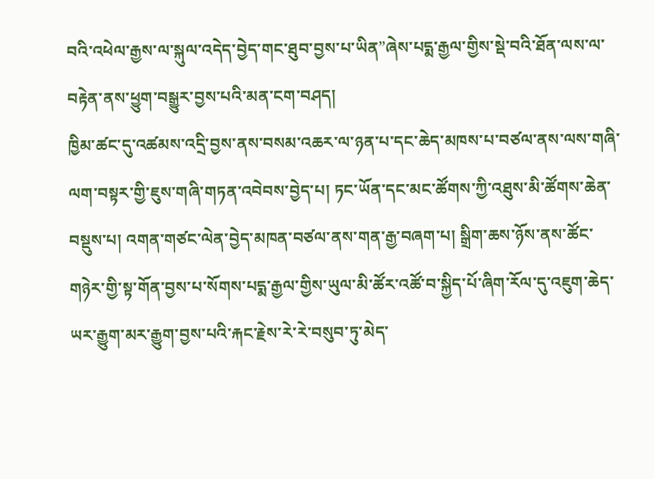བའི་འཕེལ་རྒྱས་ལ་སྐུལ་འདེད་བྱེད་གང་ཐུབ་བྱས་པ་ཡིན”ཞེས་པདྨ་རྒྱལ་གྱིས་སྡེ་བའི་ཐོན་ལས་ལ་བརྟེན་ནས་ཕྱུག་བསྒྱུར་བྱས་པའི་མན་ངག་བཤད།
ཁྱིམ་ཚང་དུ་འཚམས་འདྲི་བྱས་ནས་བསམ་འཆར་ལ་ཉན་པ་དང་ཆེད་མཁས་པ་བཙལ་ནས་ལས་གཞི་ལག་བསྟར་གྱི་ཇུས་གཞི་གཏན་འབེབས་བྱེད་པ། ཏང་ཡོན་དང་མང་ཚོགས་ཀྱི་འཐུས་མི་ཚོགས་ཆེན་བསྡུས་པ། འགན་གཙང་ལེན་བྱེད་མཁན་བཙལ་ནས་གན་རྒྱ་བཞག་པ། སྒྲིག་ཆས་ཉོས་ནས་ཚོང་གཉེར་གྱི་སྟ་གོན་བྱས་པ་སོགས་པདྨ་རྒྱལ་གྱིས་ཡུལ་མི་ཚོར་འཚོ་བ་སྐྱིད་པོ་ཞིག་རོལ་དུ་འཇུག་ཆེད་ཡར་རྒྱུག་མར་རྒྱུག་བྱས་པའི་རྐང་རྗེས་རེ་རེ་བསུབ་ཏུ་མེད་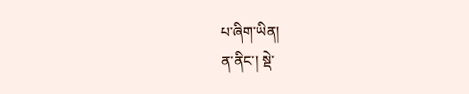པ་ཞིག་ཡིན།
ན་ནིང་། སྡེ་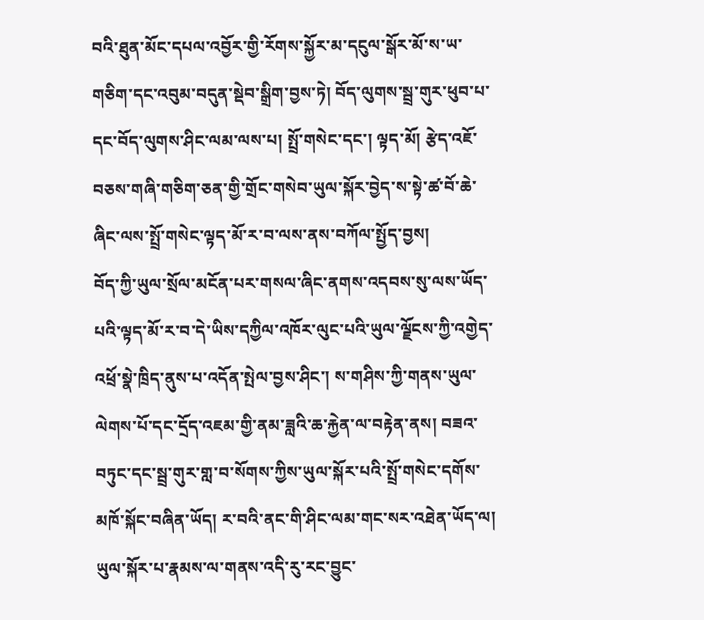བའི་ཐུན་མོང་དཔལ་འབྱོར་གྱི་རོགས་སྐྱོར་མ་དངུལ་སྒོར་མོ་ས་ཡ་གཅིག་དང་འབུམ་བདུན་སྡེབ་སྒྲིག་བྱས་ཏེ། བོད་ལུགས་སྦྲ་གུར་ཕུབ་པ་དང་བོད་ལུགས་ཤིང་ལམ་ལས་པ། སྤྲོ་གསེང་དང་། ལྟད་མོ། རྩེད་འཇོ་བཅས་གཞི་གཅིག་ཅན་གྱི་གྲོང་གསེབ་ཡུལ་སྐོར་བྱེད་ས་སྟེ་ཚ་བོ་ཆེ་ཞིང་ལས་སྤྲོ་གསེང་ལྟད་མོ་ར་བ་ལས་ནས་བཀོལ་སྤྱོད་བྱས།
བོད་ཀྱི་ཡུལ་སྲོལ་མངོན་པར་གསལ་ཞིང་ནགས་འདབས་སུ་ལས་ཡོད་པའི་ལྟད་མོ་ར་བ་དེ་ཡིས་དཀྱིལ་འཁོར་ལུང་པའི་ཡུལ་ལྗོངས་ཀྱི་འགྱེད་འཕྲོ་སྣེ་ཁྲིད་ནུས་པ་འདོན་སྤེལ་བྱས་ཤིང་། ས་གཤིས་ཀྱི་གནས་ཡུལ་ལེགས་པོ་དང་དྲོད་འཇམ་གྱི་ནམ་ཟླའི་ཆ་རྐྱེན་ལ་བརྟེན་ནས། བཟའ་བཏུང་དང་སྦྲ་གུར་གླ་བ་སོགས་ཀྱིས་ཡུལ་སྐོར་པའི་སྤྲོ་གསེང་དགོས་མཁོ་སྐོང་བཞིན་ཡོད། ར་བའི་ནང་གི་ཤིང་ལམ་གང་སར་འཐེན་ཡོད་ལ། ཡུལ་སྐོར་པ་རྣམས་ལ་གནས་འདི་རུ་རང་བྱུང་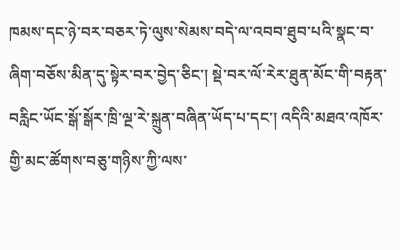ཁམས་དང་ཉེ་བར་བཅར་ཏེ་ལུས་སེམས་བདེ་ལ་འབབ་ཐུབ་པའི་སྣང་བ་ཞིག་བཅོས་མིན་དུ་སྟེར་བར་བྱེད་ཅིང་། སྡེ་བར་ལོ་རེར་ཐུན་མོང་གི་བརྟན་བརླིང་ཡོང་སྒོ་སྒོར་ཁྲི་ལྔ་རེ་སྐྲུན་བཞིན་ཡོད་པ་དང་། འདིའི་མཐའ་འཁོར་གྱི་མང་ཚོགས་བཅུ་གཉིས་ཀྱི་ལས་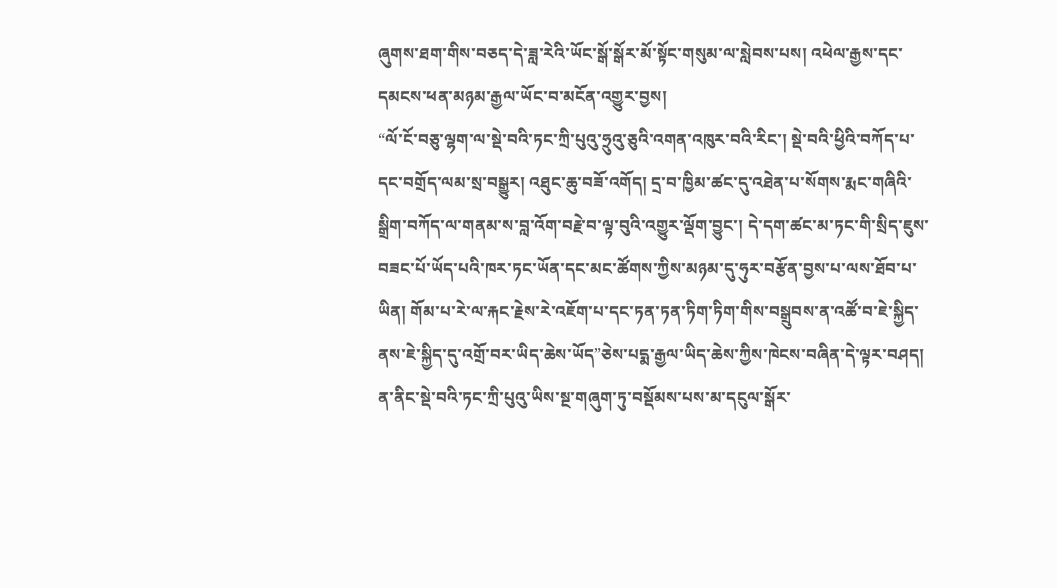ཞུགས་ཐག་གིས་བཅད་དེ་ཟླ་རེའི་ཡོང་སྒོ་སྒོར་མོ་སྟོང་གསུམ་ལ་སླེབས་པས། འཕེལ་རྒྱས་དང་དམངས་ཕན་མཉམ་རྒྱལ་ཡོང་བ་མངོན་འགྱུར་བྱས།
“ལོ་ངོ་བཅུ་ལྷག་ལ་སྡེ་བའི་ཏང་ཀྲི་པུའུ་ཧྲུའུ་ཅུའི་འགན་འཁུར་བའི་རིང་། སྡེ་བའི་ཕྱིའི་བཀོད་པ་དང་བགྲོད་ལམ་སྲ་བསྒྱུར། འཐུང་ཆུ་བཟོ་འགོད། དྲ་བ་ཁྱིམ་ཚང་དུ་འཐེན་པ་སོགས་རྨང་གཞིའི་སྒྲིག་བཀོད་ལ་གནམ་ས་བླ་འོག་བརྗེ་བ་ལྟ་བུའི་འགྱུར་ལྡོག་བྱུང་། དེ་དག་ཚང་མ་ཏང་གི་སྲིད་ཇུས་བཟང་པོ་ཡོད་པའི་ཁར་ཏང་ཡོན་དང་མང་ཚོགས་ཀྱིས་མཉམ་དུ་ཧུར་བརྩོན་བྱས་པ་ལས་ཐོབ་པ་ཡིན། གོམ་པ་རེ་ལ་རྐང་རྗེས་རེ་འཇོག་པ་དང་ཏན་ཏན་ཏིག་ཏིག་གིས་བསྒྲུབས་ན་འཚོ་བ་ཇེ་སྐྱིད་ནས་ཇེ་སྐྱིད་དུ་འགྲོ་བར་ཡིད་ཆེས་ཡོད”ཅེས་པདྨ་རྒྱལ་ཡིད་ཆེས་ཀྱིས་ཁེངས་བཞིན་དེ་ལྟར་བཤད། ན་ནིང་སྡེ་བའི་ཏང་ཀྲི་པུའུ་ཡིས་སྔ་གཞུག་ཏུ་བསྡོམས་པས་མ་དངུལ་སྒོར་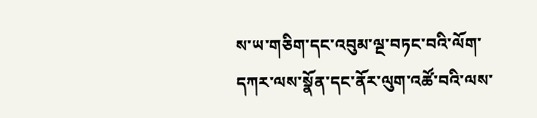ས་ཡ་གཅིག་དང་འབུམ་ལྔ་བཏང་བའི་ལོག་དཀར་ལས་སྣོན་དང་ནོར་ལུག་འཚོ་བའི་ལས་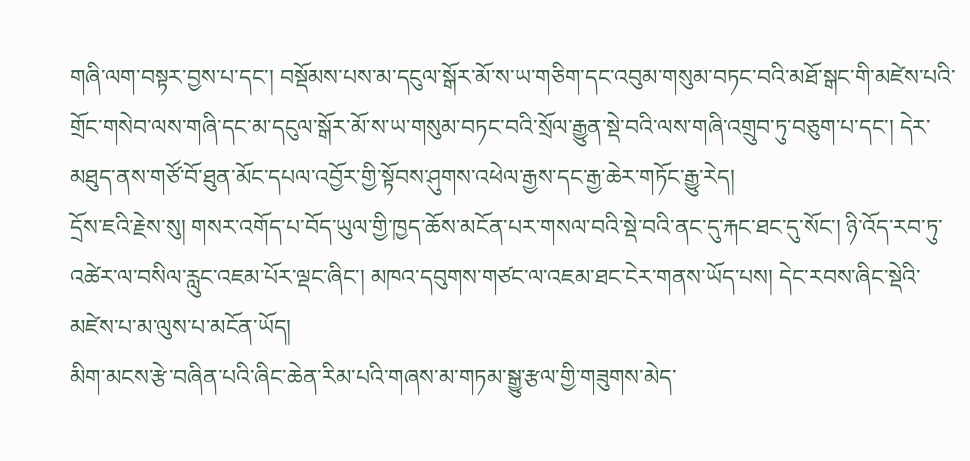གཞི་ལག་བསྟར་བྱས་པ་དང་། བསྡོམས་པས་མ་དངུལ་སྒོར་མོ་ས་ཡ་གཅིག་དང་འབུམ་གསུམ་བཏང་བའི་མཐོ་སྒང་གི་མཛེས་པའི་གྲོང་གསེབ་ལས་གཞི་དང་མ་དངུལ་སྒོར་མོ་ས་ཡ་གསུམ་བཏང་བའི་སྲོལ་རྒྱུན་སྡེ་བའི་ལས་གཞི་འགྲུབ་ཏུ་བཅུག་པ་དང་། དེར་མཐུད་ནས་གཙོ་བོ་ཐུན་མོང་དཔལ་འབྱོར་གྱི་སྟོབས་ཤུགས་འཕེལ་རྒྱས་དང་རྒྱ་ཆེར་གཏོང་རྒྱུ་རེད།
དྲོས་ཇའི་རྗེས་སུ། གསར་འགོད་པ་བོད་ཡུལ་གྱི་ཁྱད་ཆོས་མངོན་པར་གསལ་བའི་སྡེ་བའི་ནང་དུ་རྐང་ཐང་དུ་སོང་། ཉི་འོད་རབ་ཏུ་འཚེར་ལ་བསིལ་རླུང་འཇམ་པོར་ལྡང་ཞིང་། མཁའ་དབུགས་གཙང་ལ་འཇམ་ཐང་ངེར་གནས་ཡོད་པས། དེང་རབས་ཞིང་སྡེའི་མཛེས་པ་མ་ལུས་པ་མངོན་ཡོད།
མིག་མངས་རྩེ་བཞིན་པའི་ཞིང་ཆེན་རིམ་པའི་གཞས་མ་གཏམ་སྒྱུ་རྩལ་གྱི་གཟུགས་མེད་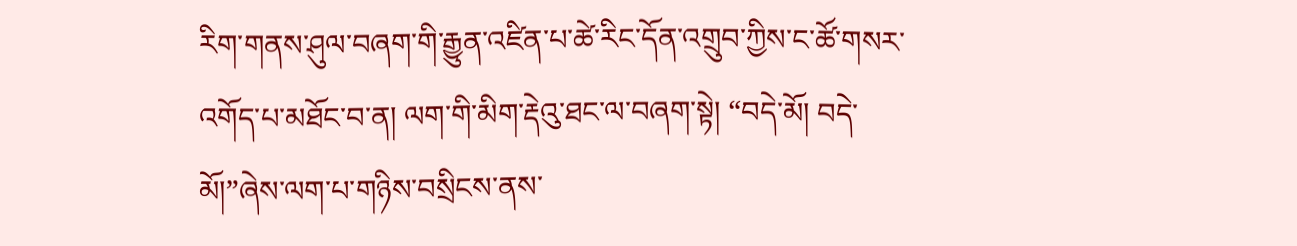རིག་གནས་ཤུལ་བཞག་གི་རྒྱུན་འཛིན་པ་ཚེ་རིང་དོན་འགྲུབ་ཀྱིས་ང་ཚོ་གསར་འགོད་པ་མཐོང་བ་ན། ལག་གི་མིག་རྡེའུ་ཐང་ལ་བཞག་སྟེ། “བདེ་མོ། བདེ་མོ།”ཞེས་ལག་པ་གཉིས་བསྲིངས་ནས་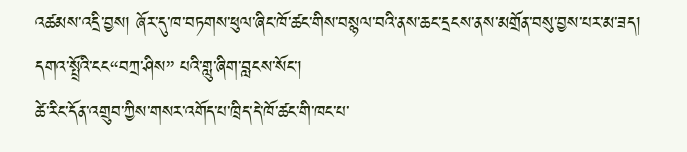འཚམས་འདྲི་བྱས། ཞོར་དུ་ཁ་བཏགས་ཕུལ་ཞིང་ཁོ་ཚང་གིས་བསྙལ་བའི་ནས་ཆང་དྲངས་ནས་མགྲོན་བསུ་བྱས་པར་མ་ཟད། དགའ་སྤྲོའི་ངང“བཀྲ་ཤིས” པའི་གླུ་ཞིག་བླངས་སོང་།
ཚེ་རིང་དོན་འགྲུབ་ཀྱིས་གསར་འགོད་པ་ཁྲིད་དེ་ཁོ་ཚང་གི་ཁང་པ་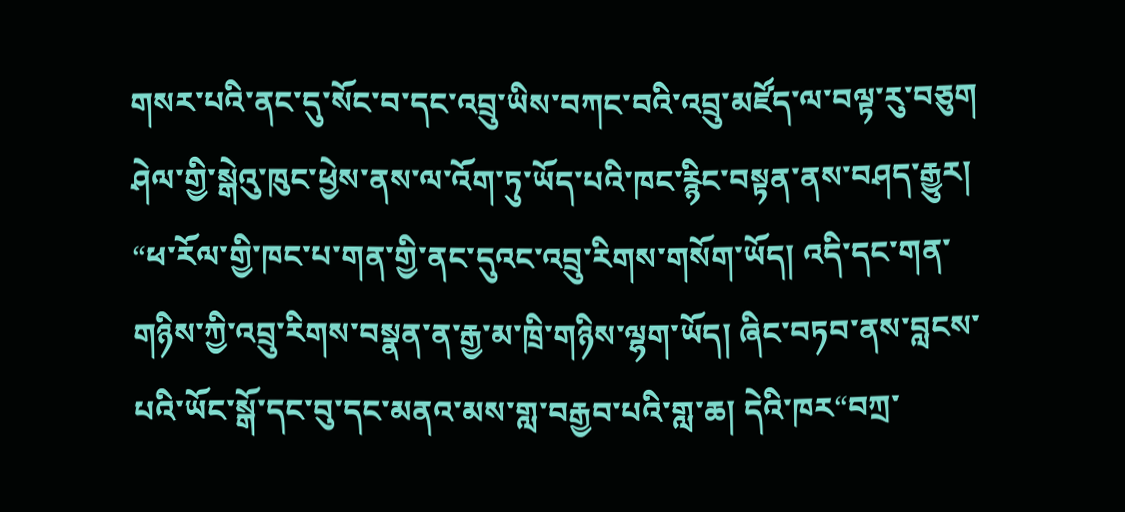གསར་པའི་ནང་དུ་སོང་བ་དང་འབྲུ་ཡིས་བཀང་བའི་འབྲུ་མཛོད་ལ་བལྟ་རུ་བཅུག ཤེལ་གྱི་སྒེའུ་ཁུང་ཕྱེས་ནས་ལ་འོག་ཏུ་ཡོད་པའི་ཁང་རྙིང་བསྟན་ནས་བཤད་རྒྱུར། “ཕ་རོལ་གྱི་ཁང་པ་གན་གྱི་ནང་དུའང་འབྲུ་རིགས་གསོག་ཡོད། འདི་དང་གན་གཉིས་ཀྱི་འབྲུ་རིགས་བསྣན་ན་རྒྱ་མ་ཁྲི་གཉིས་ལྷག་ཡོད། ཞིང་བཏབ་ནས་བླངས་པའི་ཡོང་སྒོ་དང་བུ་དང་མནའ་མས་གླ་བརྒྱབ་པའི་གླ་ཆ། དེའི་ཁར“བཀྲ་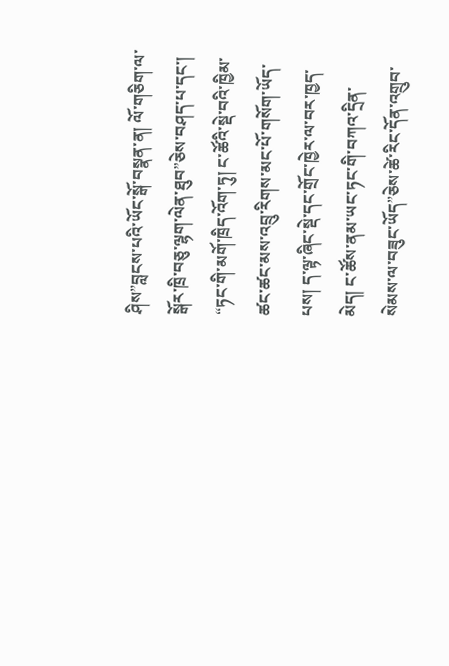ཤིས”བླངས་པའི་ཡོང་སྒོ་བསྣན་ན། ལོ་གཅིག་ལ་སྒོར་ཁྲི་བཅུ་ལྷག་ལེན་ཐུབ”ཅེས་བཤད་པ་དང་། “ཏང་གི་མགོ་ཁྲིད་འོག་ཏུ། ང་ཚོའི་སྡེ་བའི་ཁྱིམ་ཚང་ཚང་མས་འབྲུ་རིགས་མང་པོ་གསོག་ཡོད་པས། ད་ལྟ་ཞིང་སྡེ་དང་གྲོང་ཁྱེར་ལ་བར་ཁྱད་མེད། ང་ཚོས་ནམ་ཡང་ཏང་གི་བཀའ་དྲིན་སེམས་ལ་བཟུང་ཡོད”ཅེས་ཚེ་རིང་དོན་འགྲུབ་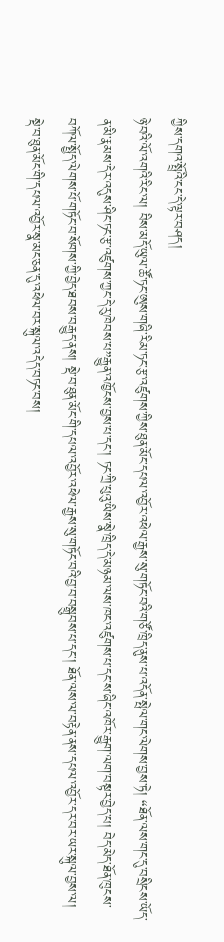ཀྱིས་དགའ་སྤྲོའི་ངང་དེ་ལྟར་བཤད།
ཉེ་བའི་ལོ་འགའི་རིང་ལ། བིས་མདོ་ཡུལ་ཚོ་ཏང་ཨུས་གཞི་རིམ་ཏང་རྩ་འཛུགས་ཀྱིས་ཐུན་མོང་དཔལ་འབྱོར་འཕེལ་རྒྱས་སུ་གཏོང་བའི་གཙོ་ཁྲིད་ནུས་པ་འདོན་སྤེལ་གང་ལེགས་བྱས་ཏེ། “ཐོན་ལས་གང་དུ་བསྲིངས་ཡོད་ན་མི་རྣམས་དེར་འདུས་ཤིང་ཏང་རྩ་འཛུགས་ཀྱང་དེ་རུ་ཁེབས་པ”རྒྱུན་འཁྱོངས་བྱས་པ་དང་། ཏང་ཀྲི་པུའུ་ཡིས་སྣེ་ཁྲིད་དེ་མཉམ་ལས་ཁང་འཛུགས་པ་དང་ས་ཞིང་འཁོར་རྒྱུག་ལག་བསྟར་བྱེད་པ། བེད་མེད་ཐོན་ཁུངས་བཀོལ་སྤྱོད་ལེགས་པོ་གཏོང་བ་སོགས་ཀྱི་བྱེད་ཐབས་བརྒྱུད་ནས། སྡེ་བ་ཐུན་མོང་གི་དཔལ་འབྱོར་འཕེལ་རྒྱས་སུ་གཏོང་བའི་བྱ་བ་བསྒྲུབས་པ་དང་། ཐོན་ལས་ལ་བརྟེན་ནས་དཔལ་འབྱོར་དར་བར་ཡར་སྐུལ་བྱས་ལ། སྡེ་བ་ཐུན་མོང་གི་དཔལ་འབྱོར་སྣ་མང་ཅན་དུ་འཕེལ་བར་སྐུལ་འདེད་བཏང་བས།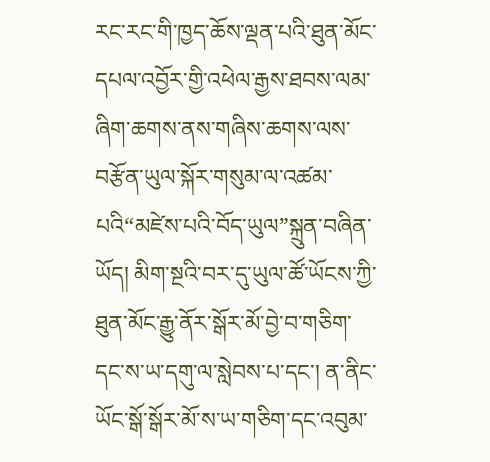རང་རང་གི་ཁྱད་ཆོས་ལྡན་པའི་ཐུན་མོང་དཔལ་འབྱོར་གྱི་འཕེལ་རྒྱས་ཐབས་ལམ་ཞིག་ཆགས་ནས་གཞིས་ཆགས་ལས་བརྩོན་ཡུལ་སྐོར་གསུམ་ལ་འཚམ་པའི“མཛེས་པའི་བོད་ཡུལ”སྐྲུན་བཞིན་ཡོད། མིག་སྔའི་བར་དུ་ཡུལ་ཚོ་ཡོངས་ཀྱི་ཐུན་མོང་རྒྱུ་ནོར་སྒོར་མོ་བྱེ་བ་གཅིག་དང་ས་ཡ་དགུ་ལ་སླེབས་པ་དང་། ན་ནིང་ཡོང་སྒོ་སྒོར་མོ་ས་ཡ་གཅིག་དང་འབུམ་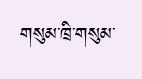གསུམ་ཁྲི་གསུམ་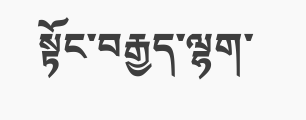སྟོང་བརྒྱད་ལྷག་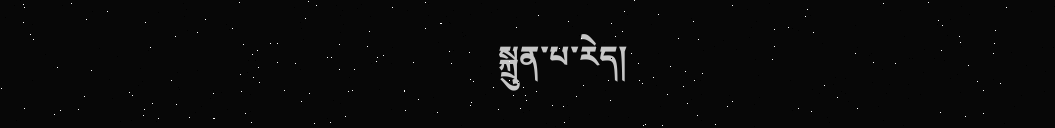སྐྲུན་པ་རེད།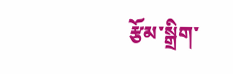རྩོམ་སྒྲིག་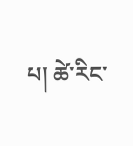པ། ཚེ་རིང་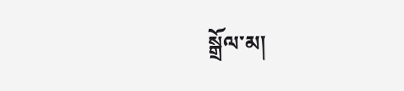སྒྲོལ་མ།